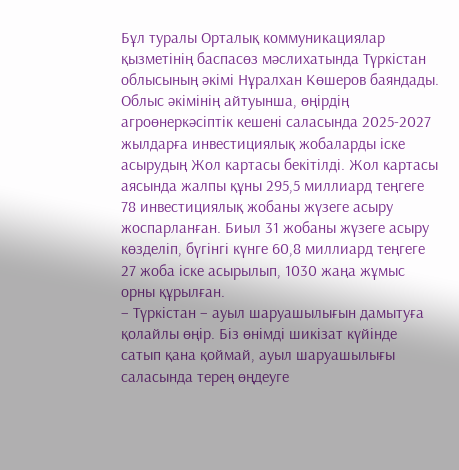Бұл туралы Орталық коммуникациялар қызметінің баспасөз мәслихатында Түркістан облысының әкімі Нұралхан Көшеров баяндады. Облыс әкімінің айтуынша, өңірдің агроөнеркәсіптік кешені саласында 2025-2027 жылдарға инвестициялық жобаларды іске асырудың Жол картасы бекітілді. Жол картасы аясында жалпы құны 295,5 миллиард теңгеге 78 инвестициялық жобаны жүзеге асыру жоспарланған. Биыл 31 жобаны жүзеге асыру көзделіп, бүгінгі күнге 60,8 миллиард теңгеге 27 жоба іске асырылып, 1030 жаңа жұмыс орны құрылған.
– Түркістан – ауыл шаруашылығын дамытуға қолайлы өңір. Біз өнімді шикізат күйінде сатып қана қоймай, ауыл шаруашылығы саласында терең өңдеуге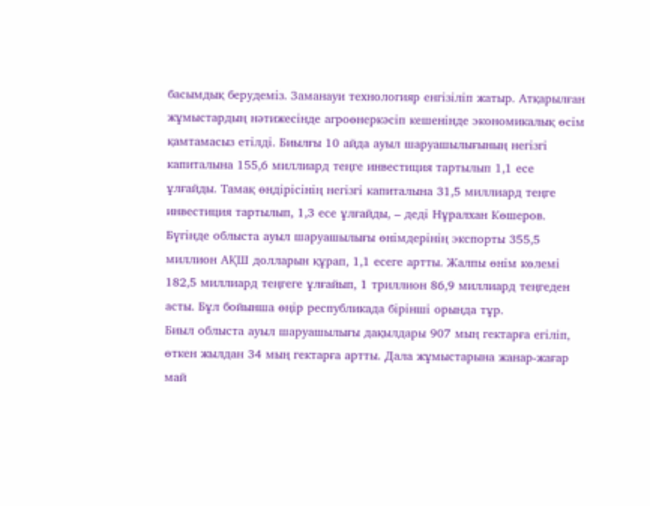басымдық берудеміз. Заманауи технологияр енгізіліп жатыр. Атқарылған жұмыстардың нәтижесінде агроөнеркәсіп кешенінде экономикалық өсім қамтамасыз етілді. Биылғы 10 айда ауыл шаруашылығының негізгі капиталына 155,6 миллиард теңге инвестиция тартылып 1,1 есе ұлғайды. Тамақ өндірісінің негізгі капиталына 31,5 миллиард теңге инвестиция тартылып, 1,3 есе ұлғайды, – деді Нұралхан Көшеров.
Бүгінде облыста ауыл шаруашылығы өнімдерінің экспорты 355,5 миллион АҚШ долларын құрап, 1,1 есеге артты. Жалпы өнім көлемі 182,5 миллиард теңгеге ұлғайып, 1 триллион 86,9 миллиард теңгеден асты. Бұл бойынша өңір республикада бірінші орында тұр.
Биыл облыста ауыл шаруашылығы дақылдары 907 мың гектарға егіліп, өткен жылдан 34 мың гектарға артты. Дала жұмыстарына жанар-жағар май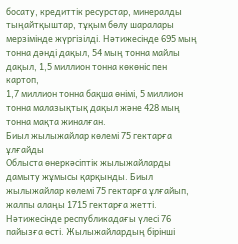босату, кредиттік ресурстар, минералды тыңайтқыштар, тұқым бөлу шаралары мерзімінде жүргізілді. Нәтижесінде 695 мың тонна дәнді дақыл, 54 мың тонна майлы дақыл, 1,5 миллион тонна көкөніс пен картоп,
1,7 миллион тонна бақша өнімі, 5 миллион тонна малазықтық дақыл және 428 мың тонна мақта жиналған.
Биыл жылыжайлар көлемі 75 гектарға ұлғайды
Облыста өнеркәсіптік жылыжайларды дамыту жұмысы қарқынды. Биыл жылыжайлар көлемі 75 гектарға ұлғайып, жалпы алаңы 1715 гектарға жетті. Нәтижесінде республикадағы үлесі 76 пайызға өсті. Жылыжайлардың бірінші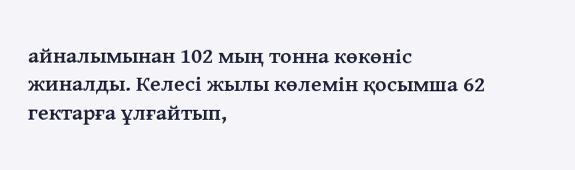айналымынан 102 мың тонна көкөніс жиналды. Келесі жылы көлемін қосымша 62 гектарға ұлғайтып,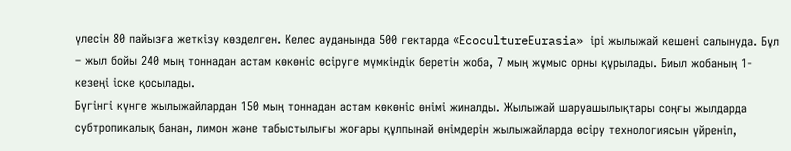үлесін 80 пайызға жеткізу көзделген. Келес ауданында 500 гектарда «ЕcocultureЕurasia» ірі жылыжай кешені салынуда. Бұл – жыл бойы 240 мың тоннадан астам көкөніс өсіруге мүмкіндік беретін жоба, 7 мың жұмыс орны құрылады. Биыл жобаның 1-кезеңі іске қосылады.
Бүгінгі күнге жылыжайлардан 150 мың тоннадан астам көкөніс өнімі жиналды. Жылыжай шаруашылықтары соңғы жылдарда субтропикалық банан, лимон және табыстылығы жоғары құлпынай өнімдерін жылыжайларда өсіру технологиясын үйреніп,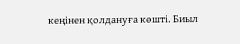кеңінен қолдануға көшті. Биыл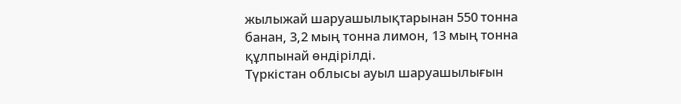жылыжай шаруашылықтарынан 550 тонна банан, 3,2 мың тонна лимон, 13 мың тонна құлпынай өндірілді.
Түркістан облысы ауыл шаруашылығын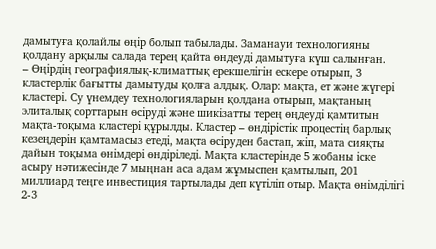дамытуға қолайлы өңір болып табылады. Заманауи технологияны қолдану арқылы салада терең қайта өндеуді дамытуға күш салынған.
– Өңірдің географиялық-климаттық ерекшелігін ескере отырып, 3 кластерлік бағытты дамытуды қолға алдық. Олар: мақта, ет және жүгері кластері. Су үнемдеу технологияларын қолдана отырып, мақтаның элиталық сорттарын өсіруді және шикізатты терең өңдеуді қамтитын мақта-тоқыма кластері құрылды. Кластер – өндірістік процестің барлық кезеңдерін қамтамасыз етеді, мақта өсіруден бастап, жіп, мата сияқты дайын тоқыма өнімдері өндіріледі. Мақта кластерінде 5 жобаны іске асыру нәтижесінде 7 мыңнан аса адам жұмыспен қамтылып, 201 миллиард теңге инвестиция тартылады деп күтіліп отыр. Мақта өнімділігі 2-3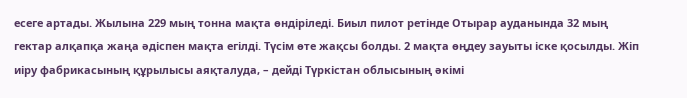есеге артады. Жылына 229 мың тонна мақта өндіріледі. Биыл пилот ретінде Отырар ауданында 32 мың гектар алқапқа жаңа әдіспен мақта егілді. Түсім өте жақсы болды. 2 мақта өңдеу зауыты іске қосылды. Жіп иіру фабрикасының құрылысы аяқталуда, – дейді Түркістан облысының әкімі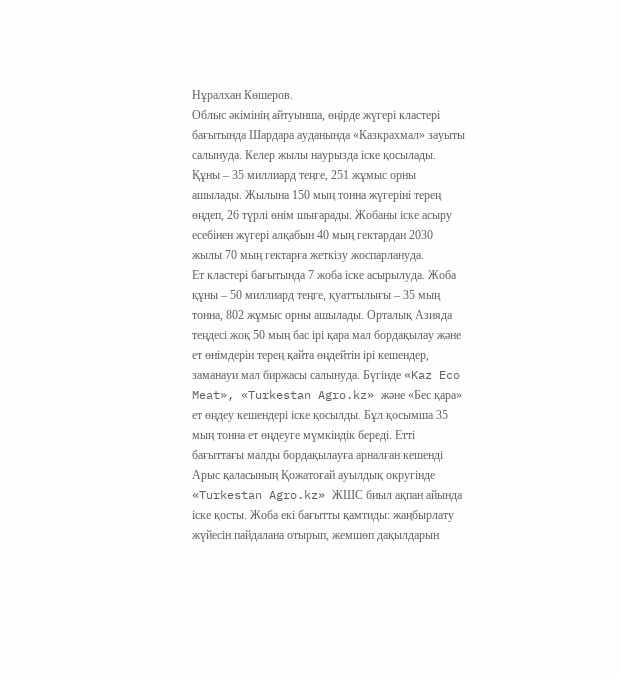Нұралхан Көшеров.
Облыс әкімінің айтуынша, өңірде жүгері кластері бағытында Шардара ауданында «Казкрахмал» зауыты салынуда. Келер жылы наурызда іске қосылады. Құны – 35 миллиард теңге, 251 жұмыс орны ашылады. Жылына 150 мың тонна жүгеріні терең өңдеп, 26 түрлі өнім шығарады. Жобаны іске асыру есебінен жүгері алқабын 40 мың гектардан 2030 жылы 70 мың гектарға жеткізу жоспарлануда.
Ет кластері бағытында 7 жоба іске асырылуда. Жоба құны – 50 миллиард теңге, қуаттылығы – 35 мың тонна, 802 жұмыс орны ашылады. Орталық Азияда теңдесі жоқ 50 мың бас ірі қара мал бордақылау және ет өнімдерін терең қайта өңдейтін ірі кешендер, заманауи мал биржасы салынуда. Бүгінде «Kaz Eco Meat», «Turkestan Agro.kz» және «Бес қара» ет өңдеу кешендері іске қосылды. Бұл қосымша 35 мың тонна ет өңдеуге мүмкіндік береді. Етті бағыттағы малды бордақылауға арналған кешенді Арыс қаласының Қожатоғай ауылдық округінде «Turkestan Agro.kz» ЖШС биыл ақпан айында іске қосты. Жоба екі бағытты қамтиды: жаңбырлату жүйесін пайдалана отырып, жемшөп дақылдарын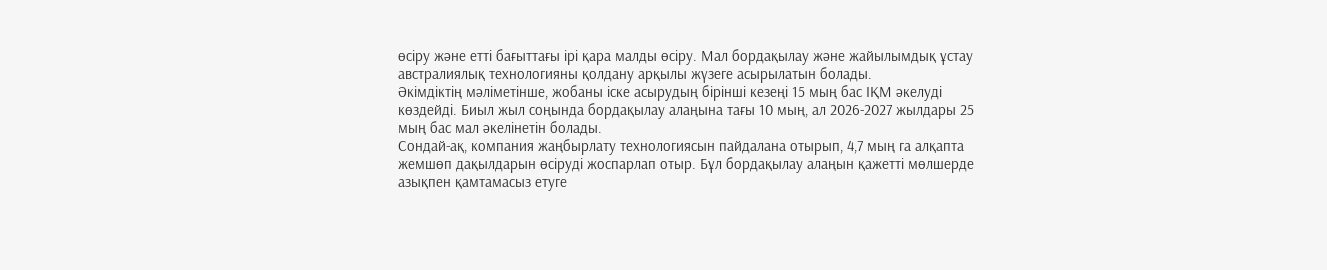өсіру және етті бағыттағы ірі қара малды өсіру. Мал бордақылау және жайылымдық ұстау австралиялық технологияны қолдану арқылы жүзеге асырылатын болады.
Әкімдіктің мәліметінше, жобаны іске асырудың бірінші кезеңі 15 мың бас ІҚМ әкелуді көздейді. Биыл жыл соңында бордақылау алаңына тағы 10 мың, ал 2026-2027 жылдары 25 мың бас мал әкелінетін болады.
Сондай-ақ, компания жаңбырлату технологиясын пайдалана отырып, 4,7 мың га алқапта жемшөп дақылдарын өсіруді жоспарлап отыр. Бұл бордақылау алаңын қажетті мөлшерде азықпен қамтамасыз етуге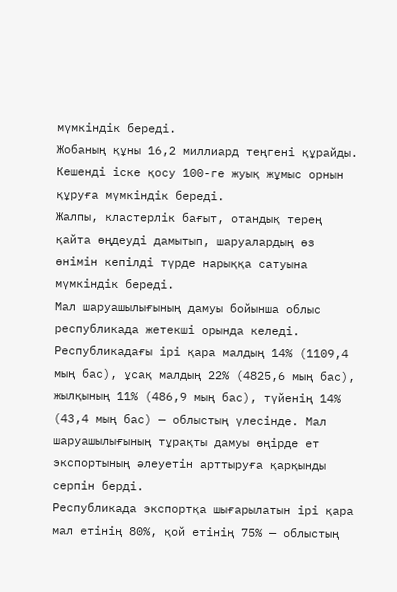мүмкіндік береді.
Жобаның құны 16,2 миллиард теңгені құрайды. Кешенді іске қосу 100-ге жуық жұмыс орнын құруға мүмкіндік береді.
Жалпы, кластерлік бағыт, отандық терең қайта өңдеуді дамытып, шаруалардың өз өнімін кепілді түрде нарыққа сатуына мүмкіндік береді.
Мал шаруашылығының дамуы бойынша облыс республикада жетекші орында келеді. Республикадағы ірі қара малдың 14% (1109,4 мың бас), ұсақ малдың 22% (4825,6 мың бас), жылқының 11% (486,9 мың бас), түйенің 14% (43,4 мың бас) — облыстың үлесінде. Мал шаруашылығының тұрақты дамуы өңірде ет экспортының әлеуетін арттыруға қарқынды серпін берді.
Республикада экспортқа шығарылатын ірі қара мал етінің 80%, қой етінің 75% — облыстың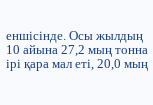еншісінде. Осы жылдың 10 айына 27,2 мың тонна ірі қара мал еті, 20,0 мың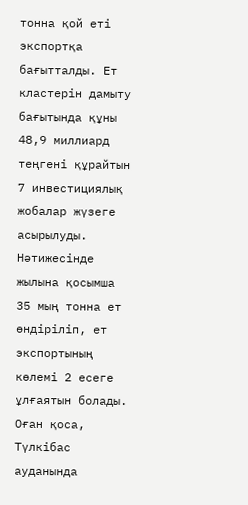тонна қой еті экспортқа бағытталды. Ет кластерін дамыту бағытында құны 48,9 миллиард теңгені құрайтын 7 инвестициялық жобалар жүзеге асырылуды. Нәтижесінде жылына қосымша 35 мың тонна ет өндіріліп, ет экспортының көлемі 2 есеге ұлғаятын болады.
Оған қоса, Түлкібас ауданында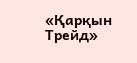«Қарқын Трейд»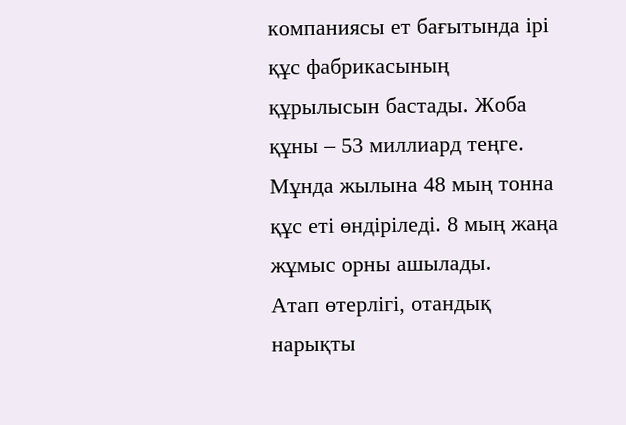компаниясы ет бағытында ірі құс фабрикасының құрылысын бастады. Жоба құны – 53 миллиард теңге. Мұнда жылына 48 мың тонна құс еті өндіріледі. 8 мың жаңа жұмыс орны ашылады.
Атап өтерлігі, отандық нарықты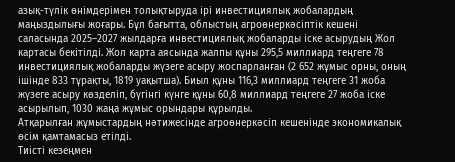азық-түлік өнімдерімен толықтыруда ірі инвестициялық жобалардың маңыздылығы жоғары. Бұл бағытта, облыстың агроөнеркәсіптік кешені саласында 2025–2027 жылдарға инвестициялық жобаларды іске асырудың Жол картасы бекітілді. Жол карта аясында жалпы құны 295,5 миллиард теңгеге 78 инвестициялық жобаларды жүзеге асыру жоспарланған (2 652 жұмыс орны, оның ішінде 833 тұрақты, 1819 уақытша). Биыл құны 116,3 миллиард теңгеге 31 жоба жүзеге асыру көзделіп, бүгінгі күнге құны 60,8 миллиард теңгеге 27 жоба іске асырылып, 1030 жаңа жұмыс орындары құрылды.
Атқарылған жұмыстардың нәтижесінде агроөнеркәсіп кешенінде экономикалық өсім қамтамасыз етілді.
Тиісті кезеңмен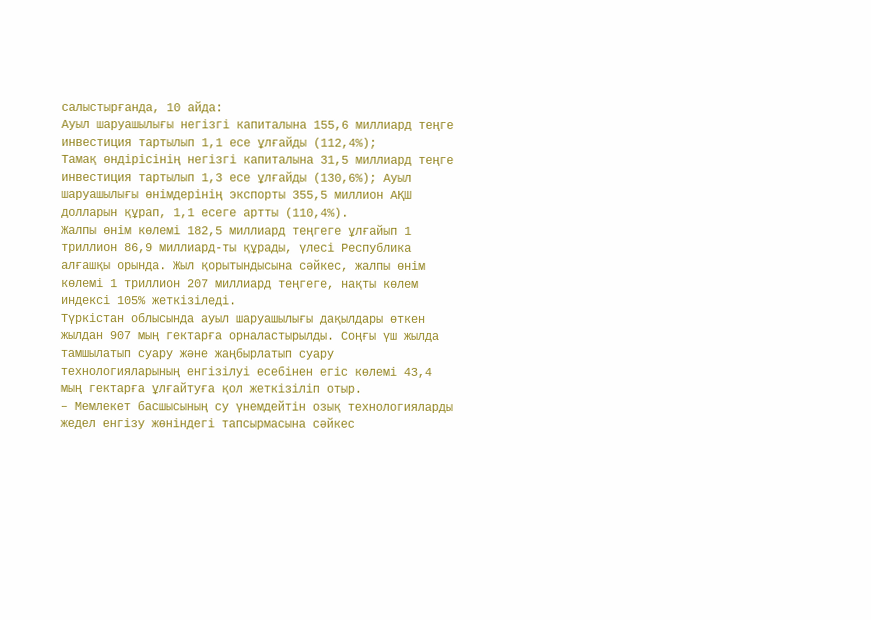салыстырғанда, 10 айда:
Ауыл шаруашылығы негізгі капиталына 155,6 миллиард теңге инвестиция тартылып 1,1 есе ұлғайды (112,4%);
Тамақ өндірісінің негізгі капиталына 31,5 миллиард теңге инвестиция тартылып 1,3 есе ұлғайды (130,6%); Ауыл шаруашылығы өнімдерінің экспорты 355,5 миллион АҚШ долларын құрап, 1,1 есеге артты (110,4%).
Жалпы өнім көлемі 182,5 миллиард теңгеге ұлғайып 1 триллион 86,9 миллиард-ты құрады, үлесі Республика алғашқы орында. Жыл қорытындысына сәйкес, жалпы өнім көлемі 1 триллион 207 миллиард теңгеге, нақты көлем индексі 105% жеткізіледі.
Түркістан облысында ауыл шаруашылығы дақылдары өткен жылдан 907 мың гектарға орналастырылды. Соңғы үш жылда тамшылатып суару және жаңбырлатып суару технологияларының енгізілуі есебінен егіс көлемі 43,4 мың гектарға ұлғайтуға қол жеткізіліп отыр.
– Мемлекет басшысының су үнемдейтін озық технологияларды жедел енгізу жөніндегі тапсырмасына сәйкес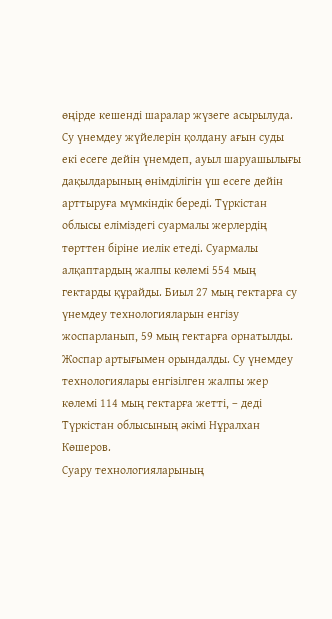өңірде кешенді шаралар жүзеге асырылуда. Су үнемдеу жүйелерін қолдану ағын суды екі есеге дейін үнемдеп, ауыл шаруашылығы дақылдарының өнімділігін үш есеге дейін арттыруға мүмкіндік береді. Түркістан облысы еліміздегі суармалы жерлердің төрттен біріне иелік етеді. Суармалы алқаптардың жалпы көлемі 554 мың гектарды құрайды. Биыл 27 мың гектарға су үнемдеу технологияларын енгізу жоспарланып, 59 мың гектарға орнатылды. Жоспар артығымен орындалды. Су үнемдеу технологиялары енгізілген жалпы жер көлемі 114 мың гектарға жетті, – деді Түркістан облысының әкімі Нұралхан Көшеров.
Суару технологияларының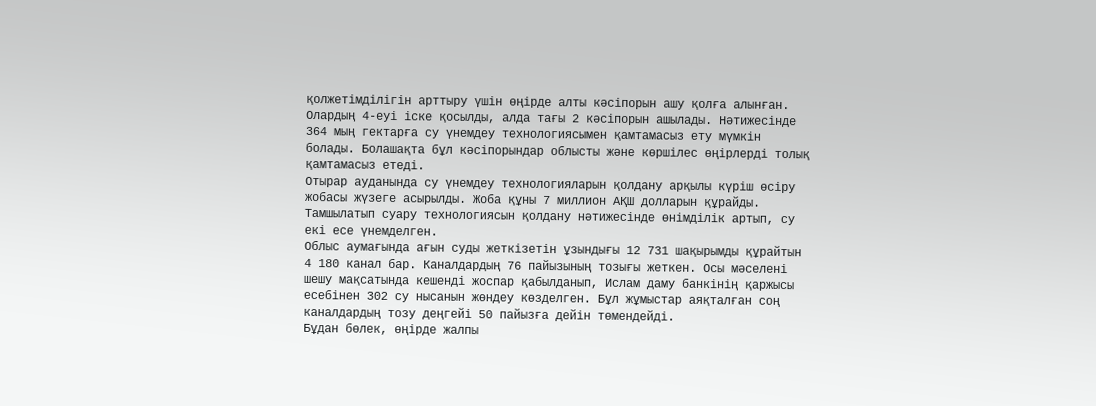қолжетімділігін арттыру үшін өңірде алты кәсіпорын ашу қолға алынған. Олардың 4-еуі іске қосылды, алда тағы 2 кәсіпорын ашылады. Нәтижесінде 364 мың гектарға су үнемдеу технологиясымен қамтамасыз ету мүмкін болады. Болашақта бұл кәсіпорындар облысты және көршілес өңірлерді толық қамтамасыз етеді.
Отырар ауданында су үнемдеу технологияларын қолдану арқылы күріш өсіру жобасы жүзеге асырылды. Жоба құны 7 миллион АҚШ долларын құрайды. Тамшылатып суару технологиясын қолдану нәтижесінде өнімділік артып, су екі есе үнемделген.
Облыс аумағында ағын суды жеткізетін ұзындығы 12 731 шақырымды құрайтын 4 180 канал бар. Каналдардың 76 пайызының тозығы жеткен. Осы мәселені шешу мақсатында кешенді жоспар қабылданып, Ислам даму банкінің қаржысы есебінен 302 су нысанын жөндеу көзделген. Бұл жұмыстар аяқталған соң каналдардың тозу деңгейі 50 пайызға дейін төмендейді.
Бұдан бөлек, өңірде жалпы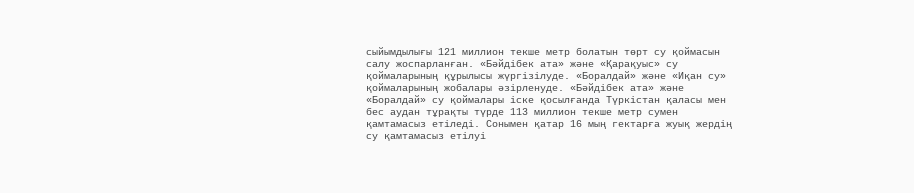сыйымдылығы 121 миллион текше метр болатын төрт су қоймасын салу жоспарланған. «Бәйдібек ата» және «Қарақуыс» су қоймаларының құрылысы жүргізілуде. «Боралдай» және «Иқан су» қоймаларының жобалары әзірленуде. «Бәйдібек ата» және «Боралдай» су қоймалары іске қосылғанда Түркістан қаласы мен бес аудан тұрақты түрде 113 миллион текше метр сумен қамтамасыз етіледі. Сонымен қатар 16 мың гектарға жуық жердің су қамтамасыз етілуі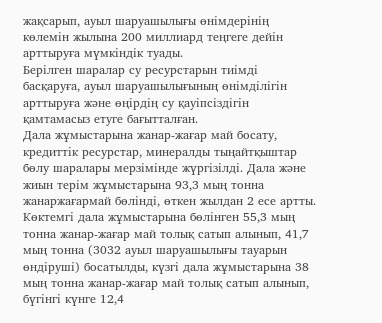жақсарып, ауыл шаруашылығы өнімдерінің көлемін жылына 200 миллиард теңгеге дейін арттыруға мүмкіндік туады.
Берілген шаралар су ресурстарын тиімді басқаруға, ауыл шаруашылығының өнімділігін арттыруға және өңірдің су қауіпсіздігін қамтамасыз етуге бағытталған.
Дала жұмыстарына жанар-жағар май босату, кредиттік ресурстар, минералды тыңайтқыштар бөлу шаралары мерзімінде жүргізілді. Дала және жиын терім жұмыстарына 93,3 мың тонна жанаржағармай бөлінді, өткен жылдан 2 есе артты. Көктемгі дала жұмыстарына бөлінген 55,3 мың тонна жанар-жағар май толық сатып алынып, 41,7 мың тонна (3032 ауыл шаруашылығы тауарын өндіруші) босатылды, күзгі дала жұмыстарына 38 мың тонна жанар-жағар май толық сатып алынып, бүгінгі күнге 12,4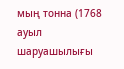мың тонна (1768 ауыл шаруашылығы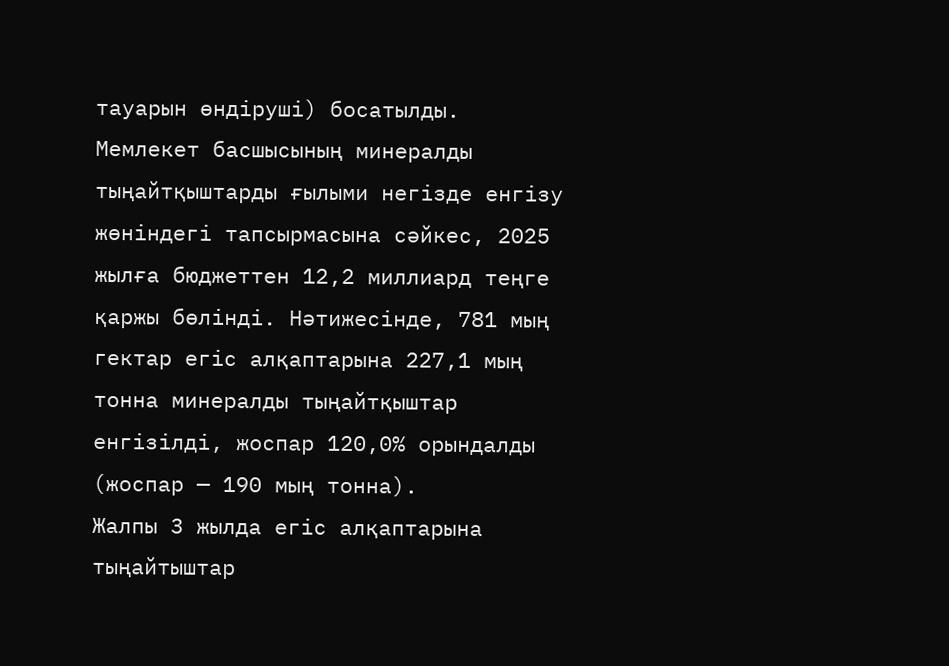тауарын өндіруші) босатылды. Мемлекет басшысының минералды тыңайтқыштарды ғылыми негізде енгізу жөніндегі тапсырмасына сәйкес, 2025 жылға бюджеттен 12,2 миллиард теңге қаржы бөлінді. Нәтижесінде, 781 мың гектар егіс алқаптарына 227,1 мың тонна минералды тыңайтқыштар енгізілді, жоспар 120,0% орындалды (жоспар — 190 мың тонна).
Жалпы 3 жылда егіс алқаптарына тыңайтыштар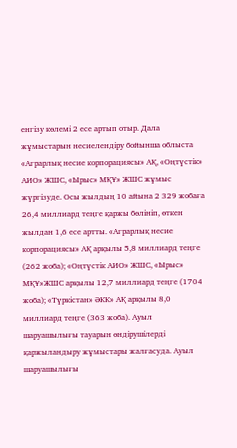енгізу көлемі 2 есе артып отыр. Дала жұмыстарын несиелендіру бойынша облыста «Аграрлық несие корпорациясы» АҚ, «Оңтүстік» АИО» ЖШС, «Ырыс» МҚҰ» ЖШС жұмыс жүргізуде. Осы жылдың 10 айына 2 329 жобаға 26,4 миллиард теңге қаржы бөлініп, өткен жылдан 1,6 есе артты. «Аграрлық несие корпорациясы» АҚ арқылы 5,8 миллиард теңге (262 жоба); «Оңтүстік АИО» ЖШС, «Ырыс» МҚҰ»ЖШС арқылы 12,7 миллиард теңге (1704 жоба); «Түркістан» ӘКК» АҚ арқылы 8,0 миллиард теңге (363 жоба). Ауыл шаруашылығы тауарын өндірушілерді қаржыландыру жұмыстары жалғасуда. Ауыл шаруашылығы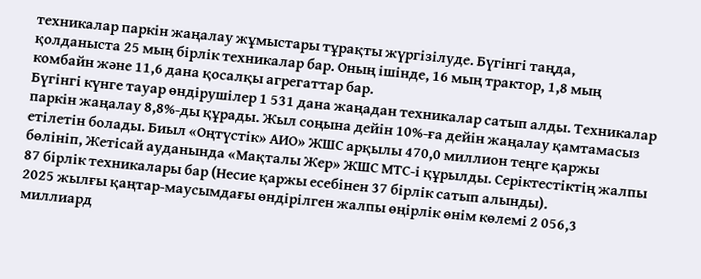техникалар паркін жаңалау жұмыстары тұрақты жүргізілуде. Бүгінгі таңда, қолданыста 25 мың бірлік техникалар бар. Оның ішінде, 16 мың трактор, 1,8 мың комбайн және 11,6 дана қосалқы агрегаттар бар.
Бүгінгі күнге тауар өндірушілер 1 531 дана жаңадан техникалар сатып алды. Техникалар паркін жаңалау 8,8%-ды құрады. Жыл соңына дейін 10%-ға дейін жаңалау қамтамасыз етілетін болады. Биыл «Оңтүстік» АИО» ЖШС арқылы 470,0 миллион теңге қаржы бөлініп, Жетісай ауданында «Мақталы Жер» ЖШС МТС-і құрылды. Серіктестіктің жалпы 87 бірлік техникалары бар (Несие қаржы есебінен 37 бірлік сатып алынды).
2025 жылғы қаңтар-маусымдағы өндірілген жалпы өңірлік өнім көлемі 2 056,3 миллиард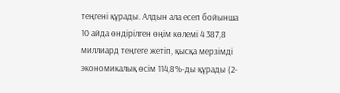теңгені құрады. Алдын ала есеп бойынша 10 айда өндірілген өңім көлемі 4 387,8 миллиард теңгеге жетіп, қысқа мерзімді экономикалық өсім 114,8%-ды құрады (2-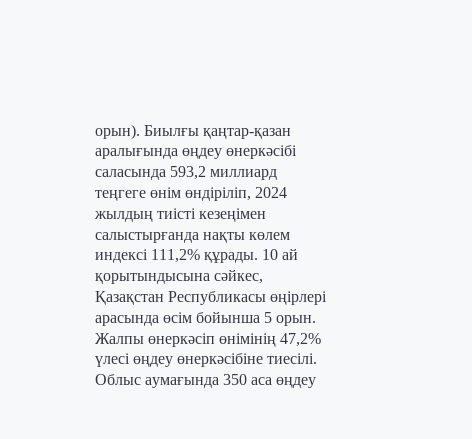орын). Биылғы қаңтар-қазан аралығында өңдеу өнеркәсібі саласында 593,2 миллиард теңгеге өнім өндіріліп, 2024 жылдың тиісті кезеңімен салыстырғанда нақты көлем индексі 111,2% құрады. 10 ай қорытындысына сәйкес, Қазақстан Республикасы өңірлері арасында өсім бойынша 5 орын. Жалпы өнеркәсіп өнімінің 47,2% үлесі өңдеу өнеркәсібіне тиесілі. Облыс аумағында 350 аса өңдеу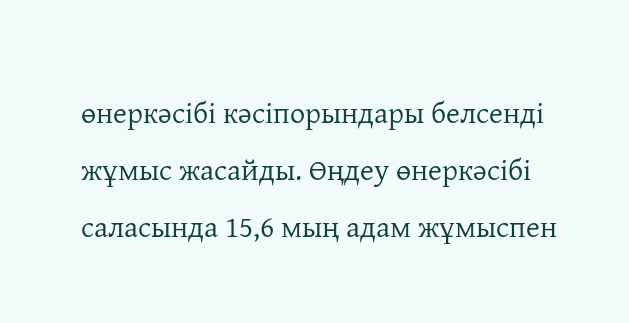өнеркәсібі кәсіпорындары белсенді жұмыс жасайды. Өңдеу өнеркәсібі саласында 15,6 мың адам жұмыспен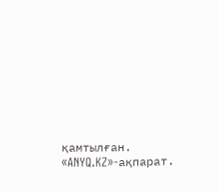қамтылған.
«ANYQ.KZ»-ақпарат.